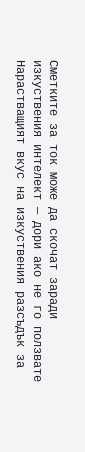Сметките за ток може да скочат заради изкуствения интелект — дори ако не го ползвате
Нарастващият вкус на изкуствения разсъдък за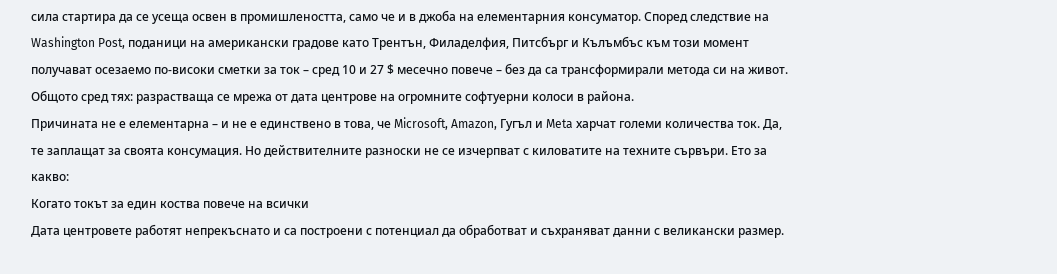сила стартира да се усеща освен в промишлеността, само че и в джоба на елементарния консуматор. Според следствие на Washington Post, поданици на американски градове като Трентън, Филаделфия, Питсбърг и Кълъмбъс към този момент получават осезаемо по-високи сметки за ток – сред 10 и 27 $ месечно повече – без да са трансформирали метода си на живот. Общото сред тях: разрастваща се мрежа от дата центрове на огромните софтуерни колоси в района.
Причината не е елементарна – и не е единствено в това, че Microsoft, Amazon, Гугъл и Meta харчат големи количества ток. Да, те заплащат за своята консумация. Но действителните разноски не се изчерпват с киловатите на техните сървъри. Ето за какво:
Когато токът за един коства повече на всички
Дата центровете работят непрекъснато и са построени с потенциал да обработват и съхраняват данни с великански размер.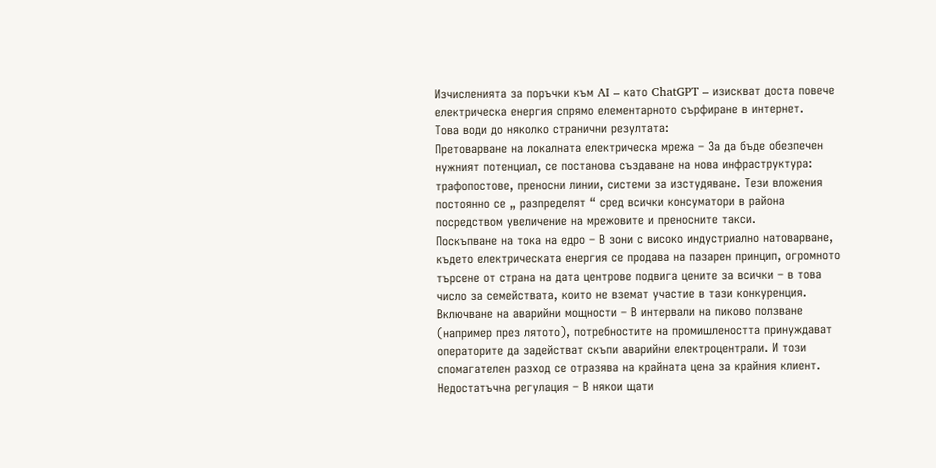Изчисленията за поръчки към AI – като ChatGPT – изискват доста повече електрическа енергия спрямо елементарното сърфиране в интернет.
Това води до няколко странични резултата:
Претоварване на локалната електрическа мрежа – За да бъде обезпечен нужният потенциал, се постанова създаване на нова инфраструктура: трафопостове, преносни линии, системи за изстудяване. Тези вложения постоянно се „ разпределят “ сред всички консуматори в района посредством увеличение на мрежовите и преносните такси.
Поскъпване на тока на едро – В зони с високо индустриално натоварване, където електрическата енергия се продава на пазарен принцип, огромното търсене от страна на дата центрове подвига цените за всички – в това число за семействата, които не вземат участие в тази конкуренция.
Включване на аварийни мощности – В интервали на пиково ползване (например през лятото), потребностите на промишлеността принуждават операторите да задействат скъпи аварийни електроцентрали. И този спомагателен разход се отразява на крайната цена за крайния клиент.
Недостатъчна регулация – В някои щати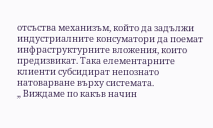отсъства механизъм, който да задължи индустриалните консуматори да поемат инфраструктурните вложения, които предизвикат. Така елементарните клиенти субсидират непознато натоварване върху системата.
„ Виждаме по какъв начин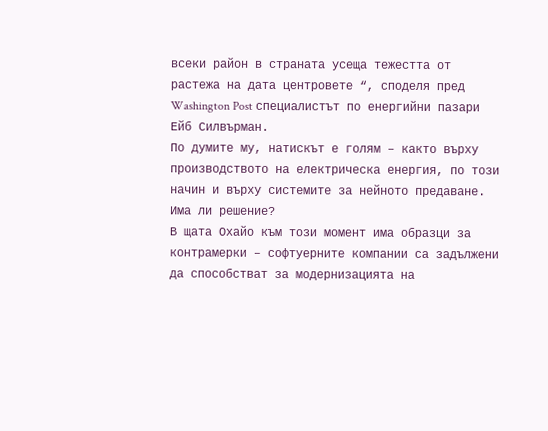всеки район в страната усеща тежестта от растежа на дата центровете “, споделя пред Washington Post специалистът по енергийни пазари Ейб Силвърман.
По думите му, натискът е голям – както върху производството на електрическа енергия, по този начин и върху системите за нейното предаване.
Има ли решение?
В щата Охайо към този момент има образци за контрамерки – софтуерните компании са задължени да способстват за модернизацията на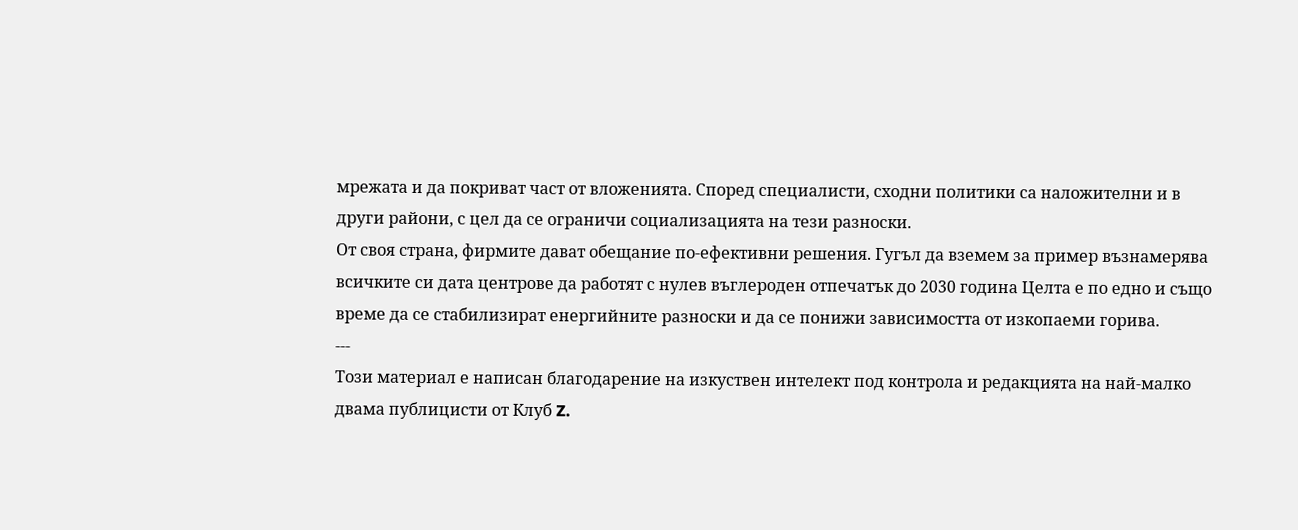мрежата и да покриват част от вложенията. Според специалисти, сходни политики са наложителни и в други райони, с цел да се ограничи социализацията на тези разноски.
От своя страна, фирмите дават обещание по-ефективни решения. Гугъл да вземем за пример възнамерява всичките си дата центрове да работят с нулев въглероден отпечатък до 2030 година Целта е по едно и също време да се стабилизират енергийните разноски и да се понижи зависимостта от изкопаеми горива.
---
Този материал е написан благодарение на изкуствен интелект под контрола и редакцията на най-малко двама публицисти от Клуб Z.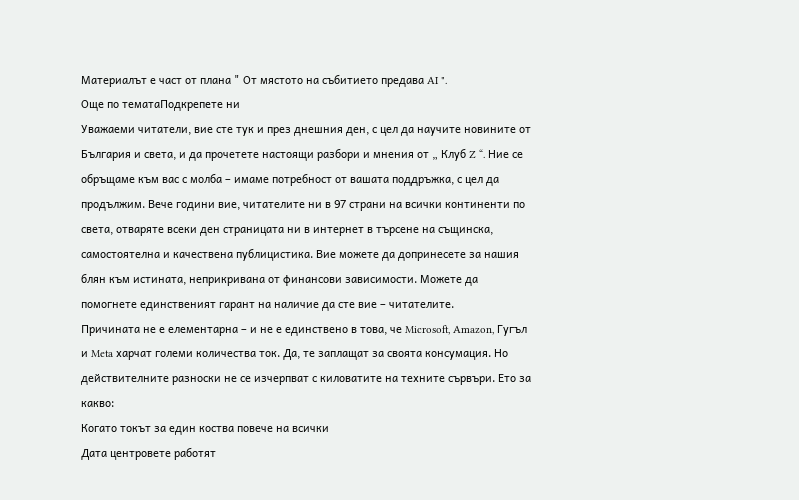Материалът е част от плана " От мястото на събитието предава AI ".
Още по тематаПодкрепете ни
Уважаеми читатели, вие сте тук и през днешния ден, с цел да научите новините от България и света, и да прочетете настоящи разбори и мнения от „ Клуб Z “. Ние се обръщаме към вас с молба – имаме потребност от вашата поддръжка, с цел да продължим. Вече години вие, читателите ни в 97 страни на всички континенти по света, отваряте всеки ден страницата ни в интернет в търсене на същинска, самостоятелна и качествена публицистика. Вие можете да допринесете за нашия блян към истината, неприкривана от финансови зависимости. Можете да помогнете единственият гарант на наличие да сте вие – читателите.
Причината не е елементарна – и не е единствено в това, че Microsoft, Amazon, Гугъл и Meta харчат големи количества ток. Да, те заплащат за своята консумация. Но действителните разноски не се изчерпват с киловатите на техните сървъри. Ето за какво:
Когато токът за един коства повече на всички
Дата центровете работят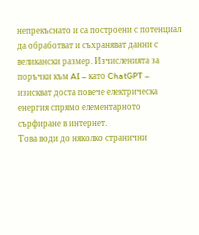непрекъснато и са построени с потенциал да обработват и съхраняват данни с великански размер. Изчисленията за поръчки към AI – като ChatGPT – изискват доста повече електрическа енергия спрямо елементарното сърфиране в интернет.
Това води до няколко странични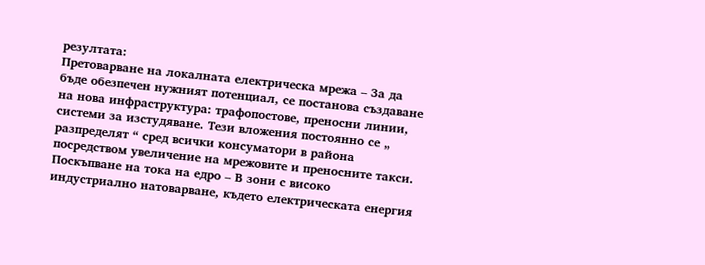резултата:
Претоварване на локалната електрическа мрежа – За да бъде обезпечен нужният потенциал, се постанова създаване на нова инфраструктура: трафопостове, преносни линии, системи за изстудяване. Тези вложения постоянно се „ разпределят “ сред всички консуматори в района посредством увеличение на мрежовите и преносните такси.
Поскъпване на тока на едро – В зони с високо индустриално натоварване, където електрическата енергия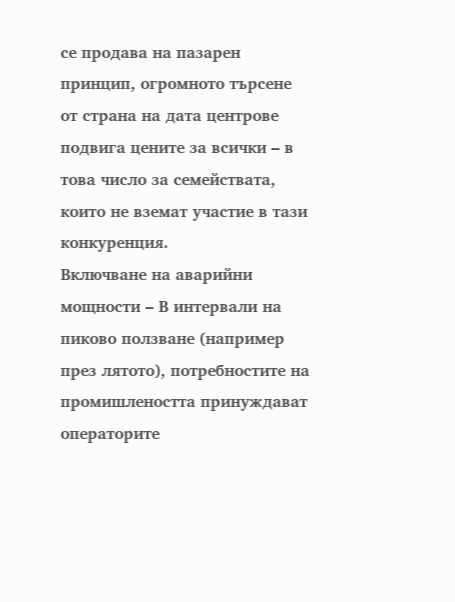се продава на пазарен принцип, огромното търсене от страна на дата центрове подвига цените за всички – в това число за семействата, които не вземат участие в тази конкуренция.
Включване на аварийни мощности – В интервали на пиково ползване (например през лятото), потребностите на промишлеността принуждават операторите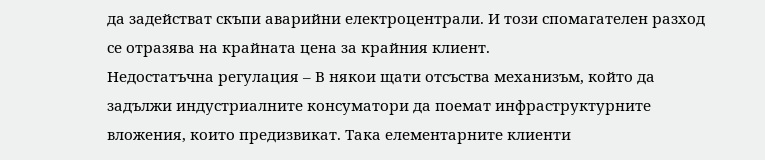да задействат скъпи аварийни електроцентрали. И този спомагателен разход се отразява на крайната цена за крайния клиент.
Недостатъчна регулация – В някои щати отсъства механизъм, който да задължи индустриалните консуматори да поемат инфраструктурните вложения, които предизвикат. Така елементарните клиенти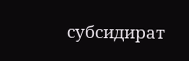субсидират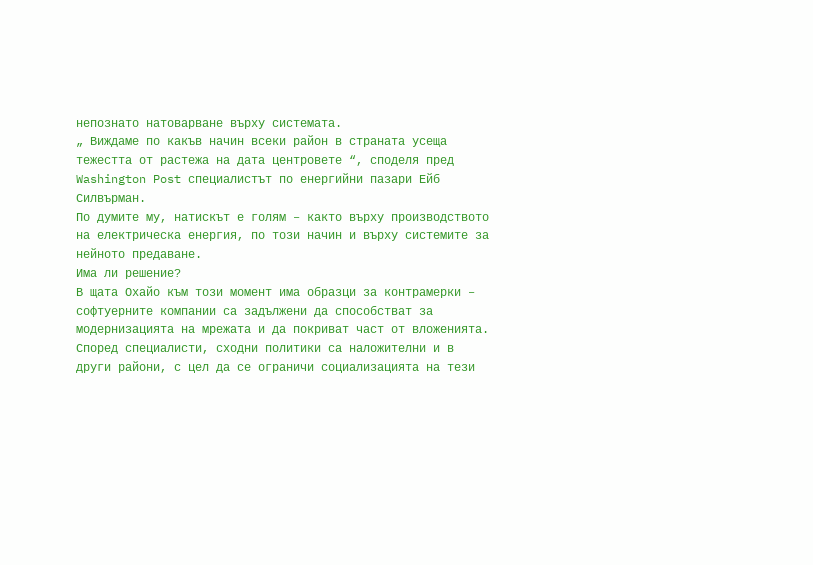непознато натоварване върху системата.
„ Виждаме по какъв начин всеки район в страната усеща тежестта от растежа на дата центровете “, споделя пред Washington Post специалистът по енергийни пазари Ейб Силвърман.
По думите му, натискът е голям – както върху производството на електрическа енергия, по този начин и върху системите за нейното предаване.
Има ли решение?
В щата Охайо към този момент има образци за контрамерки – софтуерните компании са задължени да способстват за модернизацията на мрежата и да покриват част от вложенията. Според специалисти, сходни политики са наложителни и в други райони, с цел да се ограничи социализацията на тези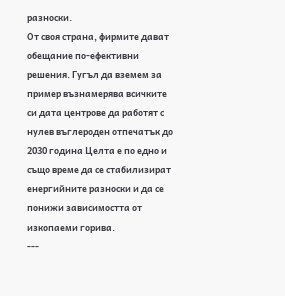разноски.
От своя страна, фирмите дават обещание по-ефективни решения. Гугъл да вземем за пример възнамерява всичките си дата центрове да работят с нулев въглероден отпечатък до 2030 година Целта е по едно и също време да се стабилизират енергийните разноски и да се понижи зависимостта от изкопаеми горива.
---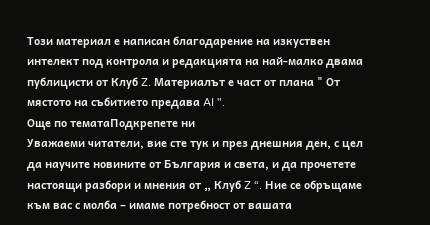Този материал е написан благодарение на изкуствен интелект под контрола и редакцията на най-малко двама публицисти от Клуб Z. Материалът е част от плана " От мястото на събитието предава AI ".
Още по тематаПодкрепете ни
Уважаеми читатели, вие сте тук и през днешния ден, с цел да научите новините от България и света, и да прочетете настоящи разбори и мнения от „ Клуб Z “. Ние се обръщаме към вас с молба – имаме потребност от вашата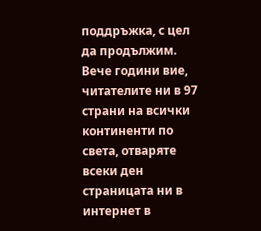поддръжка, с цел да продължим. Вече години вие, читателите ни в 97 страни на всички континенти по света, отваряте всеки ден страницата ни в интернет в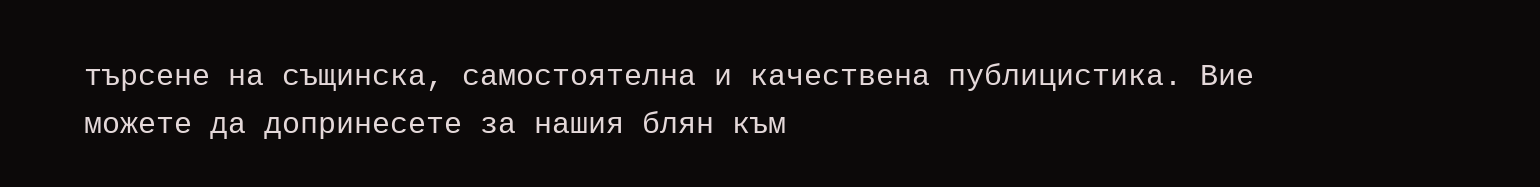търсене на същинска, самостоятелна и качествена публицистика. Вие можете да допринесете за нашия блян към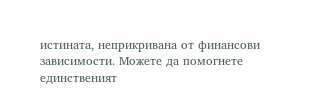истината, неприкривана от финансови зависимости. Можете да помогнете единственият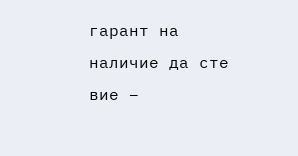гарант на наличие да сте вие –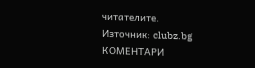читателите.
Източник: clubz.bg
КОМЕНТАРИ